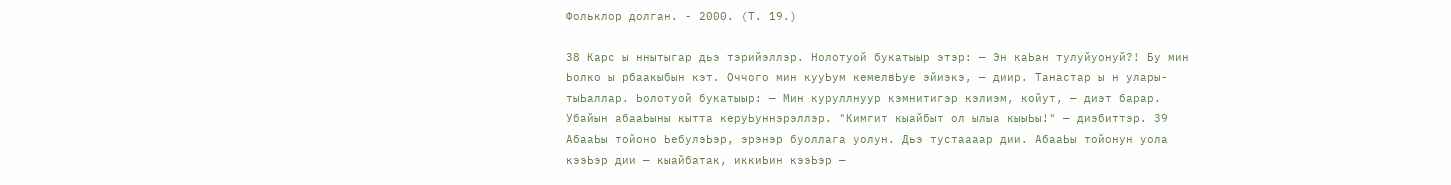Фольклор долган. - 2000. (Т. 19.)

38 Карс ы ннытыгар дьэ тэрийэллэр. Нолотуой букатыыр этэр: — Эн каЬан тулуйуонуй?! Бу мин Ьолко ы рбаакыбын кэт. Оччого мин кууЬум кемелвЬуе эйиэкэ, — диир. Танастар ы н улары- тыЬаллар. Ьолотуой букатыыр: — Мин куруллнуур кэмнитигэр кэлиэм, койут, — диэт барар. Убайын абааЬыны кытта керуЬуннэрэллэр. "Кимгит кыайбыт ол ылыа кыыЬы!" — диэбиттэр. 39 АбааЬы тойоно ЬебулэЬэр, эрэнэр буоллага уолун. Дьэ тустаааар дии. АбааЬы тойонун уола кээЬэр дии — кыайбатак, иккиЬин кээЬэр —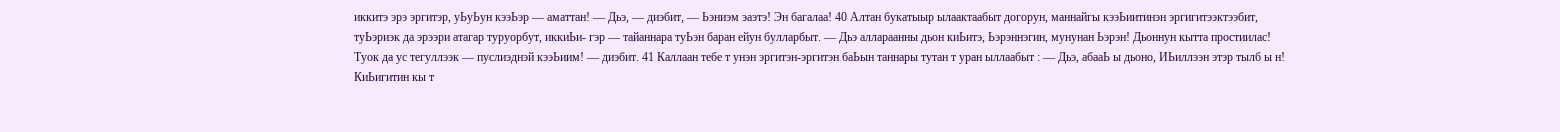иккитэ эрэ эргитэр, уЬуЬун кээЬэр — аматтан! — Дьэ, — диэбит, — Ьэниэм эаэтэ! Эн багалаа! 40 Алтан букатыыр ылаактаабыт догорун, маннайгы кээЬиитинэн эргигитээктээбит, туЬэриэк да эрээри атагар туруорбут, иккиЬи- гэр — тайаннара туЬэн баран ейун булларбыт. — Дьэ аллараанны дьон киЬитэ, Ьэрэннэгин, мунунан Ьэрэн! Дьоннун кытта простиилас! Туок да ус тегуллээк — пуслиэднэй кээЬиим! — диэбит. 41 Каллаан тебе т унэн эргитэн-эргитэн баЬын таннары тутан т уран ыллаабыт : — Дьэ, абааЬ ы дьоно, ИЬиллээн этэр тылб ы н! КиЬигитин кы т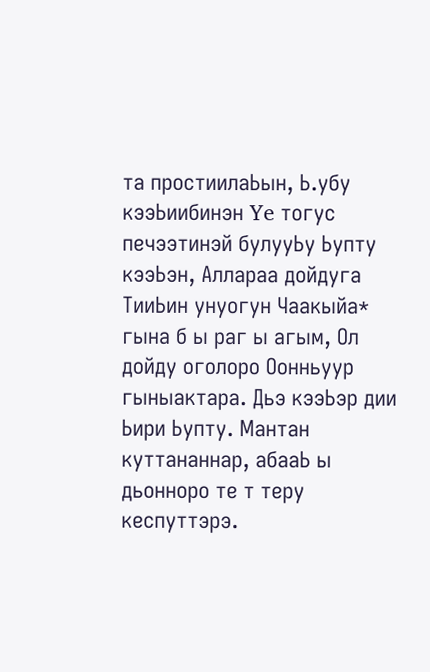та простиилаЬын, Ь.убу кээЬиибинэн Ye тогус печээтинэй булууЬу Ьупту кээЬэн, Аллараа дойдуга ТииЬин унуогун Чаакыйа* гына б ы раг ы агым, Ол дойду оголоро Оонньуур гыныактара. Дьэ кээЬэр дии Ьири Ьупту. Мантан куттананнар, абааЬ ы дьонноро те т теру кеспуттэрэ.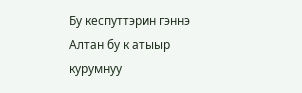Бу кеспуттэрин гэннэ Алтан бу к атыыр курумнуу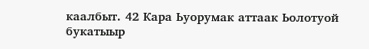каалбыт. 42 Кара Ьуорумак аттаак Ьолотуой букатыыр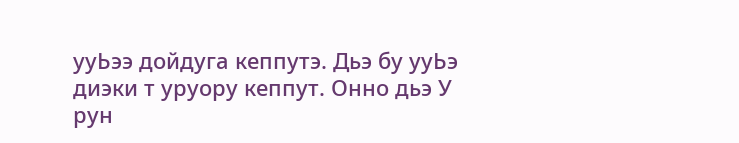ууЬээ дойдуга кеппутэ. Дьэ бу ууЬэ диэки т уруору кеппут. Онно дьэ У рун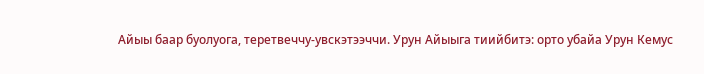Айыы баар буолуога, теретвеччу-увскэтээччи. Урун Айыыга тиийбитэ: орто убайа Урун Кемус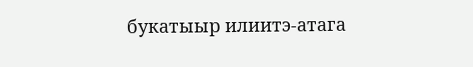букатыыр илиитэ-атага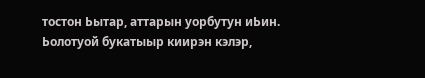тостон Ьытар, аттарын уорбутун иЬин. Ьолотуой букатыыр киирэн кэлэр,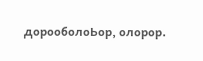дорооболоЬор, олорор.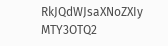RkJQdWJsaXNoZXIy MTY3OTQ2